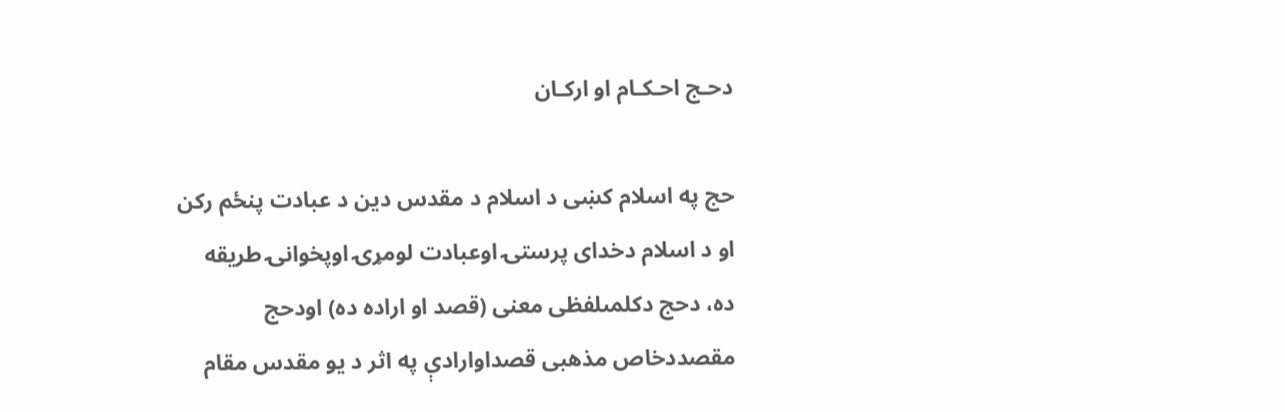دحـج احـكـام او اركـان

حج په اسلام كښى د اسلام د مقدس دين د عبادت پنځم ركن او د اسلام دخداى پرستۍ اوعبادت لومړۍ اوپخوانۍ طريقه ده، دحج دكلمىلفظى معنى (قصد او اراده ده) اودحج مقصددخاص مذهبى قصداوارادې په اثر د يو مقدس مقام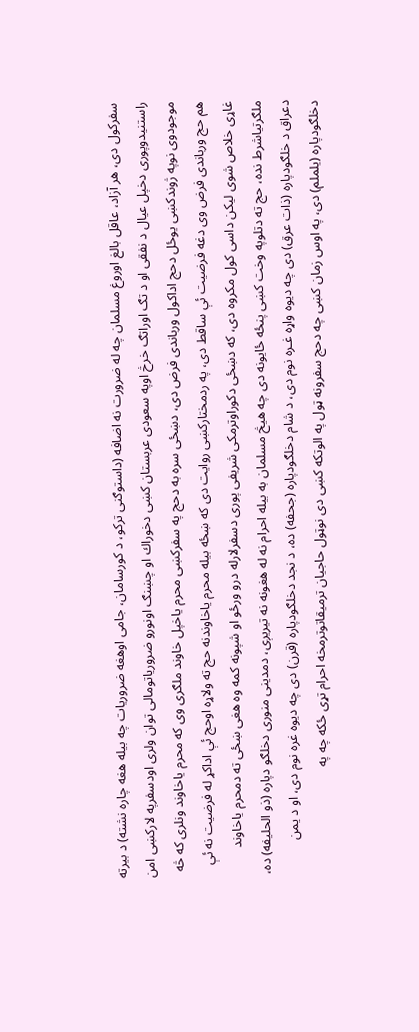سفركول دى، هر آزاد، عاقل بالغ اوروغ مسلمان چه له ضرورت نه اضافه (داستوګنى تركو، د كورسامان، جامى اوهغه ضروريات چه بيله هغه چاره نشته) د بيرته راستنيدوپورى دخپل عيال د نفقى او د تګ اوراتګ خرڅ اوپه سعودى عربستان كښى دخوراك او چښنګ اونورو ضرورياتومالى توان ولرى اودسفرپه لاركښى امن موجودوى نوپه ژوندكښى يوځل دحج اداكول ورباندى فرض دى، دښځى سره به دحج په سفركښى محرم ياخپل خاوند ملګرى وى كه محرم ياخاوند ونلرى كه څه هم حج ورباندى فرض وى دغه فرضيت ئې ساقط دى، په ردمختاركښى روايت دى كه ښځه بيله محرم ياخاوندنه حج ته ولاړه اوحج ئې اداكړ له فرضيت نه ئې غاړى خلاص شوى ليكن داسى كول مكروه دى، كه دښځى دكوراوترمكى شريفى پورى دسفرلارله درو ورځو او شپونه كمه وه هغى ښځى ته دمحرم ياخاوند ملګرتياشرط نده، حج ته دتلوپه وخت كښى پنځه ځايونه دى چه هيڅ مسلمان به بيله احرام نه له هغونه نه تيريږى، دمدينى منورى دخلګو دپاره (ذو الحليفه) ده، دعراق د خلګودپاره (ذات عرق) دى چه ديوه واړه غـره نوم دى، د شام دخلګودپاره (جحفه) ده، د نجد دخلګودپاره (قرن) دى چه ديوه غره نوم دى، او د يمن دخلګودپاره (يلملم) دى، په اوس زمان كښى چه دحج سفرونه ټول په الوتكه كښى دى نوټول حاجيان ترميقاتوترمخه احرام تړى ځكه چه په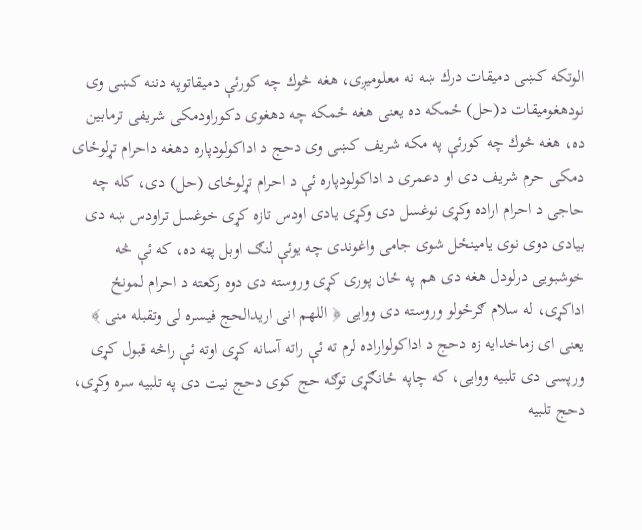الوتكه كښى دميقات درك ښه نه معلوميږى، هغه څوك چه كورئې دميقاتوپه دننه كښى وى نودهغوميقات د(حل) ځمكه ده يعنى هغه ځمكه چه دهغوى دكوراودمكى شريفى ترمابين ده، هغه څوك چه كورئې په مكه شريف كښى وى دحج د اداكولودپاره دهغه داحرام تړلوځاى دمكى حرم شريف دى او دعمرى د اداكولودپاره ئې د احرام تړلوځاى (حل) دى، كله چه حاجى د احرام اراده وكړى نوغسل دى وكړى يادى اودس تازه كړى خوغسل تراودس ښه دى بيادى دوى نوى يامينځل شوى جامى واغوندى چه يوئې لنګ اوبل پټه ده، كه ئې څه خوشبويى درلودل هغه دى هم په ځان پورى كړى وروسته دى دوه ركعته د احرام لمونځ اداكړى، له سلام ګرځولو وروسته دى ووايى ﴿ اللهم انى اريدالحج فيسره لى وتقبله منى ﴾ يعنى اى زماخدايه زه دحج د اداكولواراده لرم ته ئې راته آسانه كړى اوته ئې راڅه قبول كړى ورپسى دى تلبيه ووايى، كه چاپه ځانګړى توګه حج كوى دحج نيت دى په تلبيه سره وكړى، دحج تلبيه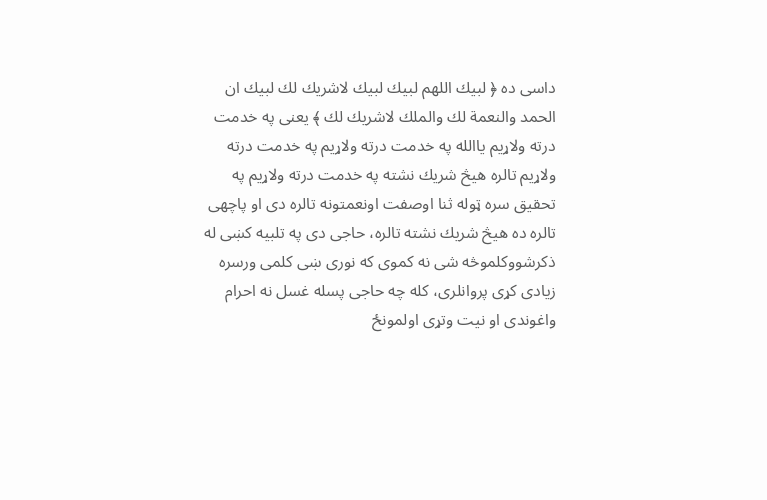داسى ده ﴿ لبيك اللهم لبيك لبيك لاشريك لك لبيك ان الحمد والنعمة لك والملك لاشريك لك ﴾ يعنى په خدمت درته ولاړيم ياالله په خدمت درته ولاړيم په خدمت درته ولاړيم تالره هيڅ شريك نشته په خدمت درته ولاړيم په تحقيق سره ټوله ثنا اوصفت اونعمتونه تالره دى او پاچهى تالره ده هيڅ شريك نشته تالره، حاجى دى په تلبيه كښى له ذكرشووكلموڅه شى نه كموى كه نورى ښى كلمى ورسره زيادى كړى پروانلرى، كله چه حاجى پسله غسل نه احرام واغوندى او نيت وتړى اولمونځ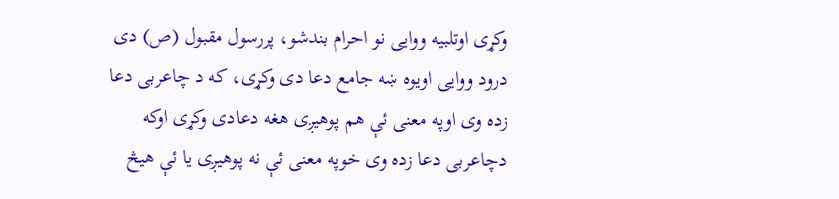وكړى اوتلبيه ووايى نو احرام بندشو، پررسول مقبول (ص) دى درود ووايى اويوه ښه جامع دعا دى وكړى، كه د چاعربى دعا زده وى اوپه معنى ئې هم پوهيږى هغه دعادى وكړى اوكه دچاعربى دعا زده وى خوپه معنى ئې نه پوهيږى يا ئې هيڅ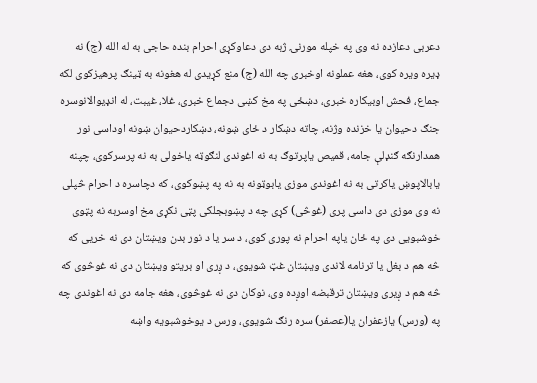دعربى دعازده نه وى په خپله مورنۍ ژبه دى دعاوكړى احرام بنده حاجى به له الله (ج) نه ډيره ويره كوى، هغه عملونه اوخبرى چه الله (ج) منع كړيدى له هغونه به ټينګ پرهيزكوى لكه جماع، فحش اوبيكاره خبرى، دښځى په مخ كښى دجماع خبرى، غلا، غيبت، له انډيوالانوسره جنګ دحيوان يا خزنده وژنه، چاته دښكار د ځاى ښونه، دښكاردحيوان ښونه اوداسى نور همدارنګه ګنډلې جامه، قميص ياپرتوګ به نه اغوندى لنګوټه ياخولى به نه پرسركوى، چپنه يابالاپوښ ياكرتى به نه اغوندى موزى يابوټونه به نه په پښوكوى، كه دچاسره د احرام څپلى نه وى موزى دى داسى پرى (غوڅى) كړى چه د پښوبجلكى پټى نكړى مخ اوسربه نه پټوى خوشبويى دى په ځان ياپه احرام نه پورى كوى، د سر يا د نور بدن ويښتان دى نه خريى كه څه هم د بغل يا ترنامه لاندى ويښتان غټ شويوى، د ږرى او بريتو ويښتان دى نه غوڅوى كه څه هم د ږيرى ويښتان ترقبضه اوږده وى، نوكان دى نه غوڅوى، هغه جامه دى نه اغوندى چه په (ورس) يازعفران يا(عصفر) سره رنګ شويوى، ورس د يوخوشبويه واښه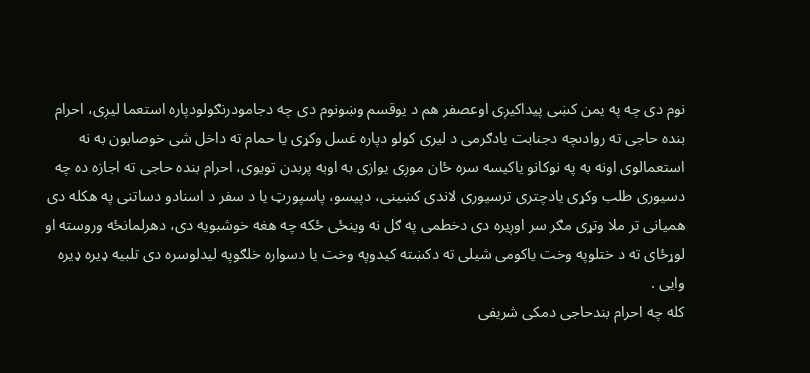نوم دى چه په يمن كښى پيداكيږى اوعصفر هم د يوقسم وښونوم دى چه دجامودرنګولودپاره استعما ليږى، احرام بنده حاجى ته روادىچه دجنابت يادګرمى د ليرى كولو دپاره غسل وكړى يا حمام ته داخل شى خوصابون به نه استعمالوى اونه به په نوكانو ياكيسه سره ځان موږى يوازى به اوبه پربدن تويوى، احرام بنده حاجى ته اجازه ده چه دسيورى طلب وكړى يادچترى ترسيورى لاندى كښينى، دپيسو، پاسپورټ يا د سفر د اسنادو دساتنى په هكله دى هميانى تر ملا وتړى مګر سر اوږيره دى دخطمى په ګل نه وينځى ځكه چه هغه خوشبويه دى، دهرلمانځه وروسته او لوړځاى ته د ختلوپه وخت ياكومى شيلى ته دكښته كيدوپه وخت يا دسواره خلګوپه ليدلوسره دى تلبيه ډيره ډيره وايى .
كله چه احرام بندحاجى دمكى شريفى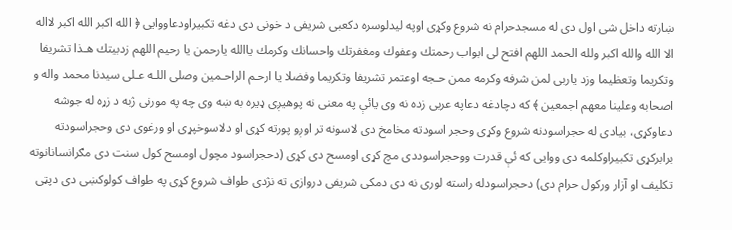ښارته داخل شى اول دى له مسجدحرام نه شروع وكړى اوپه ليدلوسره دكعبى شريفى د خونى دى دغه تكبيراودعاووايى ﴿ الله اكبر الله اكبر لااله الا الله والله اكبر ولله الحمد اللهم افتح لى ابواب رحمتك وعفوك ومغفرتك واحسانك وكرمك ياالله يارحمن يا رحيم اللهم زدبيتك هـذا تشريفا وتكريما وتعظيما وزد ياربى لمن شرفه وكرمه ممن حـجه اوعتمر تشريفا وتكريما وفضلا يا ارحـم الراحـمين وصلى اللـه عـلى سيدنا محمد واله و اصحابه وعلينا معهم اجمعين ﴾ كه دچادغه دعاپه عربى زده نه وى يائې په معنى نه پوهيږى ډيره به ښه وى چه په مورنى ژبه د زړه له جوشه دعاوكړى، بيادى له حجراسودنه شروع وكړى وحجر اسودته مخامخ دى لاسونه تر اوږو پورته كړى او دلاسوخپړى او ورغوى دى وحجراسودته برابركړى تكبيراوكلمه دى ووايى كه ئې قدرت ووحجراسوددى مچ كړى اومسح دى كړى (دحجراسود مچول اومسح كول سنت دى مګرانسانانوته تكليف او آزار وركول حرام دى) دحجراسودله راسته لورى نه دى دمكى شريفى دروازى ته نژدى طواف شروع كړى په طواف كولوكښى دى دپټى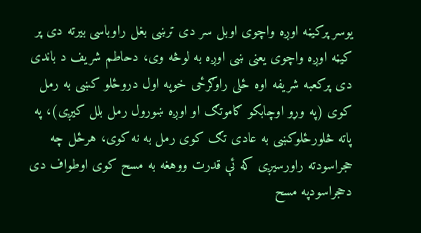يوسر پركيڼه اوږه واچوى اوبل سر دى ترښى بغل راوباسى بيرته دى پر كيڼه اوږه واچوى يعنى ښى اوږه به لوڅه وى، دحاطم شريف د باندى دى پركعبه شريفه اوه ځلى راوګرځى خوپه اول دروځلو كښى به رمل كوى (په وړو اوچابكو ګاموتګ او اوږه ښورول رمل بلل كيږى)، په پاته څلورځلوكښى به عادى تګ كوى رمل به نه كوى، هرځل چه حجراسودته راورسيږى كه ئې قدرت ووهغه به مسح كوى اوطواف دى دحجراسودپه مسح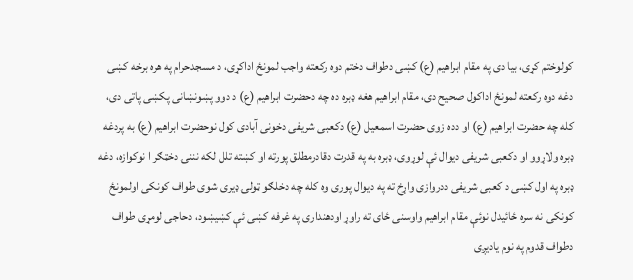كولوختم كړى، بيا دى په مقام ابراهيم (ع) كښى دطواف دختم دوه ركعته واجب لمونځ اداكړى، د مسجدحرام په هره برخه كښى دغه دوه ركعته لمونځ اداكول صحيح دى، مقام ابراهيم هغه ډبره ده چه دحضرت ابراهيم (ع) د دوو پښونښانى پكښى پاتى دى، كله چه حضرت ابراهيم (ع) او دده زوى حضرت اسمعيل (ع) دكعبى شريفى دخونى آبادى كول نوحضرت ابراهيم (ع) به پردغه ډبره ولاړوو او دكعبى شريفى ديوال ئې لوړوى، ډبره به په قدرت دقادرمطلق پورته او كښته تلل لكه نننۍ دخټګر ا نوكوازه، دغه ډبره په اول كښى د كعبى شريفى ددروازى واړخ ته په ديوال پورى وه كله چه دخلګو ټولۍ ډيرى شوى طواف كونكى اولمونځ كونكى نه سره ځائيدل نوئې مقام ابراهيم واوسنى ځاى ته راوړ اودهندارى په غرفه كښى ئې كښيښود، دحاجى لومړى طواف دطواف قدوم په نوم ياديږى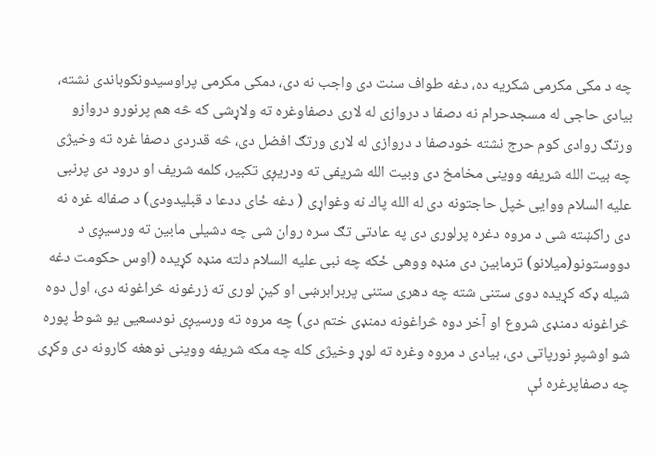چه د مكى مكرمى شكريه ده، دغه طواف سنت دى واجب نه دى، دمكى مكرمى پراوسيدونكوباندى نشته، بيادى حاجى له مسجدحرام نه دصفا د دروازى له لارى دصفاوغره ته ولاړشى كه څه هم پرنورو دروازو ورتګ روادى كوم حرج نشته خودصفا د دروازى له لارى ورتګ افضل دى، څه قدردى دصفا غره ته وخيژى چه بيت الله شريفه ووينى مخامخ دى وبيت الله شريفى ته ودريږى تكبير، كلمه شريف او درود دى پرنبى عليه السلام ووايى خپل حاجتونه دى له الله پاك نه وغواړى ( دغه ځاى ددعا د قبليدودى) د صفاله غره نه دى راكښته شى د مروه دغره پرلورى دى په عادتى تګ سره روان شى چه دشيلى مابين ته ورسيږى د دووستونو(ميلانو) ترمابين دى منډه ووهى ځكه چه نبى عليه السلام دلته منډه كړيده (اوس حكومت دغه شيله ډكه كړيده دوى ستنى شته چه دهرى ستنى پربرابرښى او كيڼ لورى ته زرغونه څراغونه دى، اول دوه څراغونه دمنډى شروع او آخر دوه څراغونه دمنډى ختم دى) چه مروه ته ورسيږى نودسعيى يو شوط پوره شو اوشپږ نورپاتى دى، بيادى د مروه وغره ته لوړ وخيژى كله چه مكه شريفه ووينى نوهغه كارونه دى وكړى چه دصفاپرغره ئې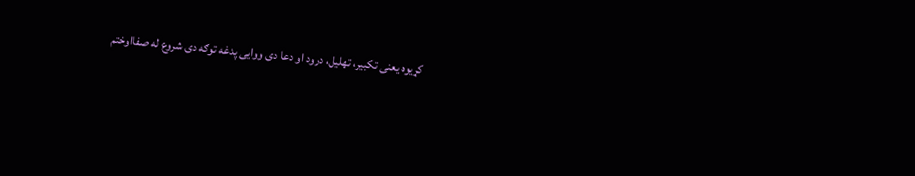كړيوه يعنى تكبير، تهليل، درود او دعا دى ووايى پدغه توګه دى شروع له صفااوختم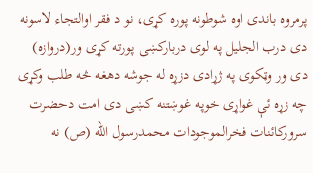پرمروه باندى اوه شوطونه پوره كړى، نو د فقر اوالتجاء لاسونه دى درب الجليل په لوى درباركښى پورته كړى ور(دروازه) دى ور وټكوى په ژړادى دزړه له جوشه دهغه څه طلب وكړى چه زړه ئې غواړى خوپه غوښتنه كښى دى امت دحضرت سروركائنات فخرالموجودات محمدرسول الله (ص) نه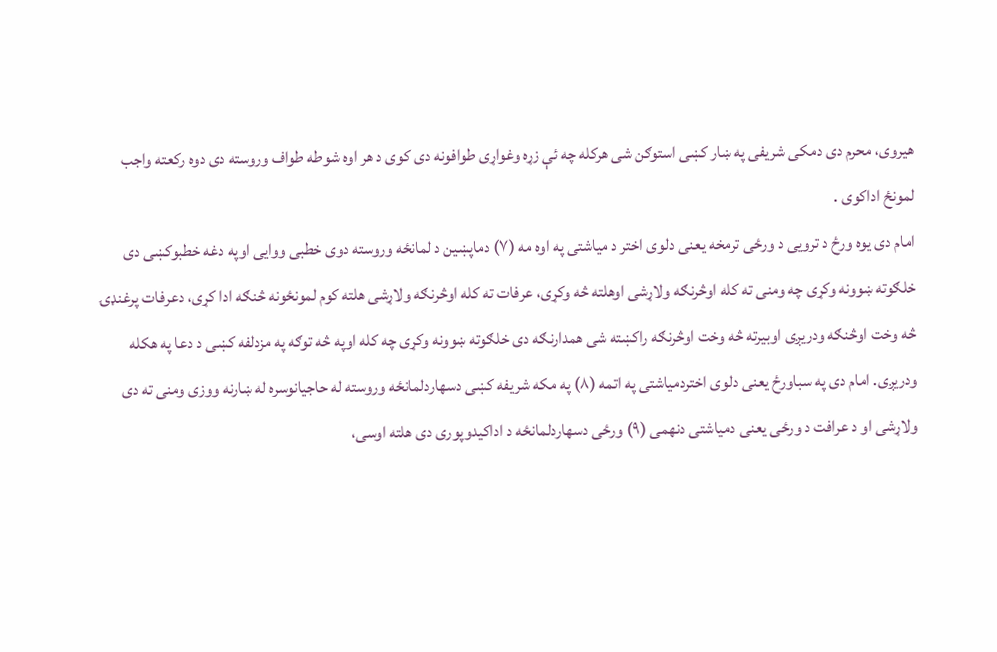هيروى، محرم دى دمكى شريفى په ښار كښى استوګن شى هركله چه ئې زړه وغواړى طوافونه دى كوى د هر اوه شوطه طواف وروسته دى دوه ركعته واجب لمونځ اداكوى .
امام دى يوه ورځ د ترويى د ورځى ترمخه يعنى دلوى اختر د مياشتى په اوه مه (٧) دماپښين د لمانځه وروسته دوى خطبى ووايى اوپه دغه خطبوكښى دى خلګوته ښوونه وكړى چه ومنى ته كله اوڅرنګه ولاړشى اوهلته څه وكړى، عرفات ته كله اوڅرنګه ولاړشى هلته كوم لمونځونه څنګه ادا كړى، دعرفات پرغنډۍ څه وخت اوڅنګه ودريږى اوبيرته څه وخت اوڅرنګه راكښته شى همدارنګه دى خلګوته ښوونه وكړى چه كله اوپه څه توګه په مزدلفه كښى د دعا په هكله ودريږى. امام دى په سباورځ يعنى دلوى اختردمياشتى په اتمه (٨) په مكه شريفه كښى دسهاردلمانځه وروسته له حاجيانوسره له ښارنه ووزى ومنى ته دى ولاړشى او د عرافت د ورځى يعنى دمياشتى دنهمى (٩) ورځى دسهاردلمانځه د اداكيدوپورى دى هلته اوسى،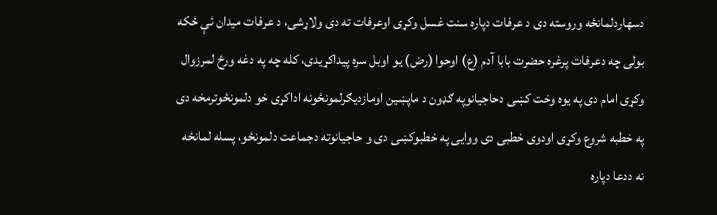دسهاردلمانځه وروسته دى د عرفات دپاره سنت غسل وكړى اوعرفات ته دى ولاړشى، د عرفات ميدان ئې ځكه بولى چه دعرفات پرغره حضرت بابا آدم (ع) اوحوا (رض) يو اوبل سره پيداكړيدى، كله چه په دغه ورځ لمرزوال وكړى امام دى په يوه وخت كښى دحاجيانوپه ګډون د ماپښين اومازديګرلمونځونه اداكړى خو دلمونځوترمخه دى په خطبه شروع وكړى اودوى خطبى دى ووايى په خطبوكښى دى و حاجيانوته دجماعت دلمونځو، پسله لمانځه نه ددعا دپاره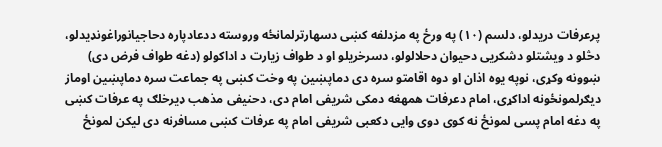پرعرفات دريدلو، دلسم (١٠) په ورځ په مزدلفه كښى دسهارترلمانځه وروسته ددعادپاره دحاجيانوراغونډيدلو، دڅلو د ويشتلو دشكريى دحيوان دحلالولو، دسرخريلو او د طواف زيارت د اداكولو (دغه طواف فرض دى) ښوونه وكړى، نوپه يوه اذان او دوه اقامتو سره دى دماپښين په وخت كښى په جماعت سره دماپښين اوماز ديګرلمونځونه اداكړى، امام دعرفات همهغه دمكى شريفى امام دى، دحنيفى مذهب ډيرخلګ په عرفات كښى په دغه امام پسى لمونځ نه كوى دوى وايى دكعبى شريفى امام په عرفات كښى مسافرنه دى ليكن لمونځ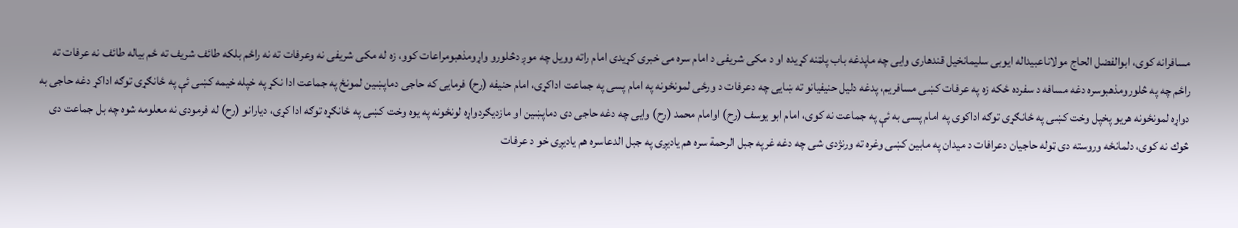مسافرانه كوى، ابوالفضل الحاج مولاناعبيداله ايوبى سليمانخيل قندهارى وايى چه ماپدغه باب پلټنه كړيده او د مكى شريفى د امام سره مى خبرى كړيدى امام راته وويل چه موږ دڅلورو واړومذهبومراعات كوو، زه له مكى شريفى نه وعرفات ته نه راځم بلكه طائف شريف ته ځم بياله طائف نه عرفات ته راځم چه په څلورومذهبوسره دغه مسافه د سفرده ځكه زه په عرفات كښى مسافريم، پدغه دليل حنيفيانو ته ښايى چه دعرفات د ورځى لمونځونه په امام پسى په جماعت اداكړى، امام حنيفه (رح) فرمايى كه حاجى دماپښين لمونځ په جماعت ادا نكړ په خپله خيمه كښى ئې په ځانګړى توګه اداكړ دغه حاجى به دواړه لمونځونه هريو پخپل وخت كښى په ځانګړى توګه اداكوى په امام پسى به ئې په جماعت نه كوى، امام ابو يوسف (رح) اوامام محمد (رح) وايى چه دغه حاجى دى دماپښين او مازديګردواړه لونځونه په يوه وخت كښى په ځانګړه توګه ادا كړى، ديارانو (رح) له فرمودى نه معلومه شوه چه بل جماعت دى څوك نه كوى، دلمانځه وروسته دى ټوله حاجيان دعرافات د ميدان په مابين كښى وغره ته ورنژدى شى چه دغه غرپه جبل الرحمة سره هم ياديږى په جبل الدعاسره هم ياديږى خو د عرفات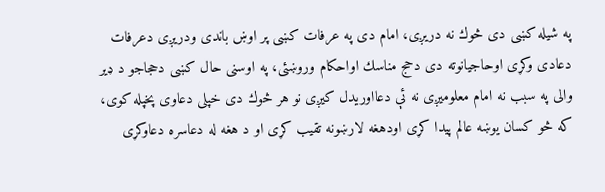په شيله كښى دى څوك نه دريږى، امام دى په عرفات كښى پر اوښ باندى ودريږى دعرفات دعادى وكړى اوحاجيانوته دى دحج مناسك اواحكام وروښئى، په اوسنى حال كښى دحجاجو د ډير والى په سبب نه امام معلوميږى نه ئې دعااوريدل كيږى نو هر څوك دى خپلى دعاوى پخپله كوى، كه څو كسان يوښه عالم پيدا كړى اودهغه لارښونه تقيب كړى او د هغه له دعاسره دعاوكړى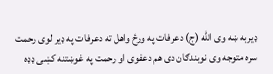ډيربه ښه وى الله (ج) دعرفات په ورځ واهل ته دعرفات په ډير لوى رحمت سره متوجه وى نوبندګان دى هم دعفوى او رحمت په غوښتنه كښى ډډه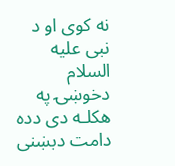نه كوى او د نبى عليه السلام دخوښۍ په هكلـه دى دده دامت دبښنى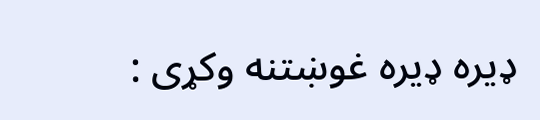ډيره ډيره غوښتنه وكړى :